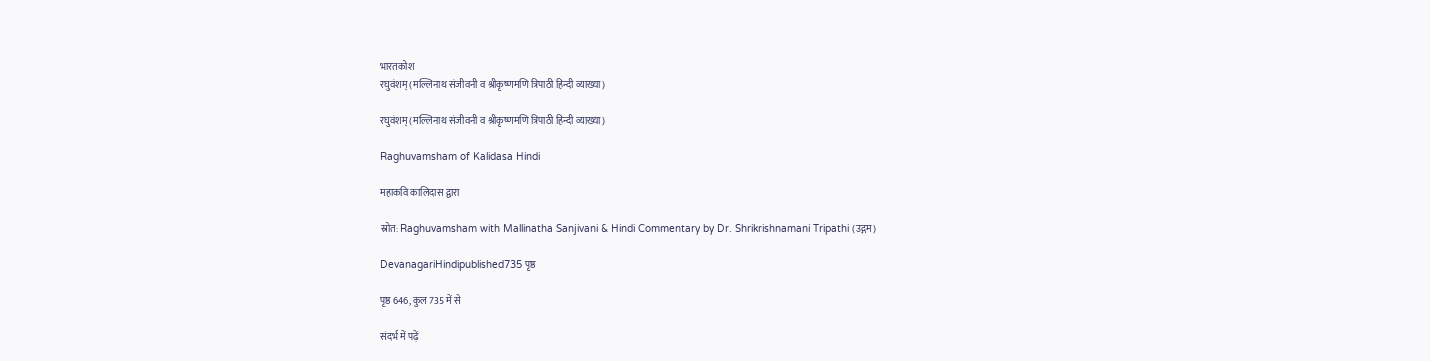भारतकोश
रघुवंशम् (मल्लिनाथ संजीवनी व श्रीकृष्णमणि त्रिपाठी हिन्दी व्याख्या)

रघुवंशम् (मल्लिनाथ संजीवनी व श्रीकृष्णमणि त्रिपाठी हिन्दी व्याख्या)

Raghuvamsham of Kalidasa Hindi

महाकवि कालिदास द्वारा

स्रोत: Raghuvamsham with Mallinatha Sanjivani & Hindi Commentary by Dr. Shrikrishnamani Tripathi (उद्गम)

DevanagariHindipublished735 पृष्ठ

पृष्ठ 646, कुल 735 में से

संदर्भ में पढ़ें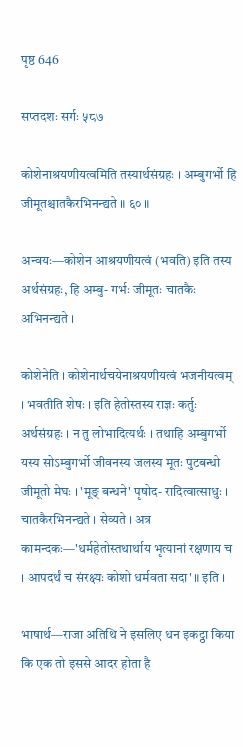पृष्ठ 646

सप्तदशः सर्गः ५८७

कोशेनाश्रयणीयत्वमिति तस्यार्थसंग्रहः । अम्बुगर्भो हि जीमूतश्चातकैरभिनन्द्यते ॥ ६० ॥

अन्वयः—कोशेन आश्रयणीयत्वं (भवति) इति तस्य अर्थसंग्रहः, हि अम्बु- गर्भः जीमूतः चातकैः अभिनन्द्यते ।

कोशेनेति । कोशेनार्थचयेनाश्रयणीयत्वं भजनीयत्वम् । भवतीति शेषः । इति हेतोस्तस्य राज्ञः कर्तुः अर्थसंग्रहः । न तु लोभादित्यर्थः । तथाहि अम्बुगर्भो यस्य सोऽम्बुगर्भो जीवनस्य जलस्य मूतः पुटबन्धो जीमूतो मेघः । 'मूङ् बन्धने' पृषोद- रादित्वात्साधुः । चातकैरभिनन्द्यते । सेव्यते । अत्र कामन्दकः—'धर्महेतोस्तथार्थाय भृत्यानां रक्षणाय च । आपदर्थं च संरक्ष्यः कोशो धर्मवता सदा' ॥ इति ।

भाषार्थ—राजा अतिथि ने इसलिए धन इकट्ठा किया कि एक तो इससे आदर होता है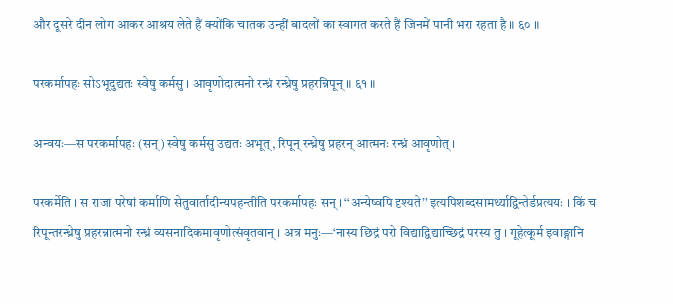और दूसरे दीन लोग आकर आश्रय लेते हैं क्योंकि चातक उन्हीं बादलों का स्वागत करते हैं जिनमें पानी भरा रहता है ॥ ६० ॥

परकर्मापहः सोऽभूदुद्यतः स्वेषु कर्मसु । आवृणोदात्मनो रन्ध्रं रन्ध्रेषु प्रहरन्निपून् ॥ ६१ ॥

अन्वयः—स परकर्मापहः (सन्) स्वेषु कर्मसु उद्यतः अभूत्, रिपून् रन्ध्रेषु प्रहरन् आत्मनः रन्ध्रं आवृणोत् ।

परकर्मेति । स राजा परेषां कर्माणि सेतुवार्तादीन्यपहन्तीति परकर्मापहः सन् । ‘‘अन्येष्वपि दृश्यते’’ इत्यपिशब्दसामर्थ्याद्विन्तेर्डप्रत्ययः । किं च रिपून्तरन्ध्रेषु प्रहरन्नात्मनो रन्ध्रं व्यसनादिकमावृणोत्संवृतवान् । अत्र मनुः—‘नास्य छिद्रं परो विद्याद्विद्याच्छिद्रं परस्य तु । गूहेत्कूर्म इवाङ्गानि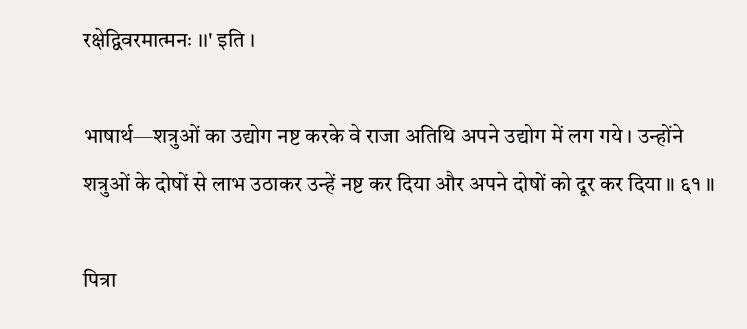रक्षेद्विवरमात्मनः ।।' इति ।

भाषार्थ—शत्रुओं का उद्योग नष्ट करके वे राजा अतिथि अपने उद्योग में लग गये । उन्होंने शत्रुओं के दोषों से लाभ उठाकर उन्हें नष्ट कर दिया और अपने दोषों को दूर कर दिया ॥ ६१ ॥

पित्रा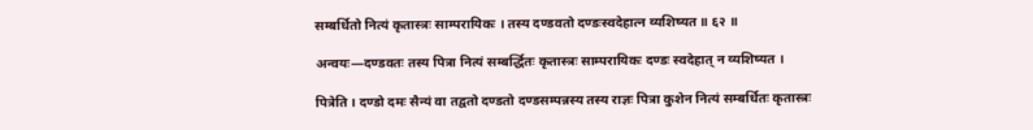सम्बर्धितो नित्यं कृतास्त्रः साम्परायिकः । तस्य दण्डवतो दण्डःस्वदेहात्न व्यशिष्यत ॥ ६२ ॥

अन्वयः—दण्डवतः तस्य पित्रा नित्यं सम्बर्द्धितः कृतास्त्रः साम्परायिकः दण्डः स्वदेहात् न व्यशिष्यत ।

पित्रेति । दण्डो दमः सैन्यं वा तद्वतो दण्डतो दण्डसम्पन्नस्य तस्य राज्ञः पित्रा कुशेन नित्यं सम्बर्धितः कृतास्त्रः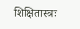शिक्षितास्त्रः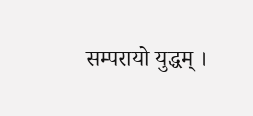सम्परायो युद्धम् ।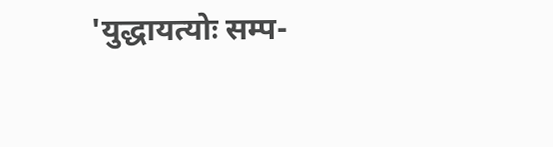'युद्धायत्योः सम्प-